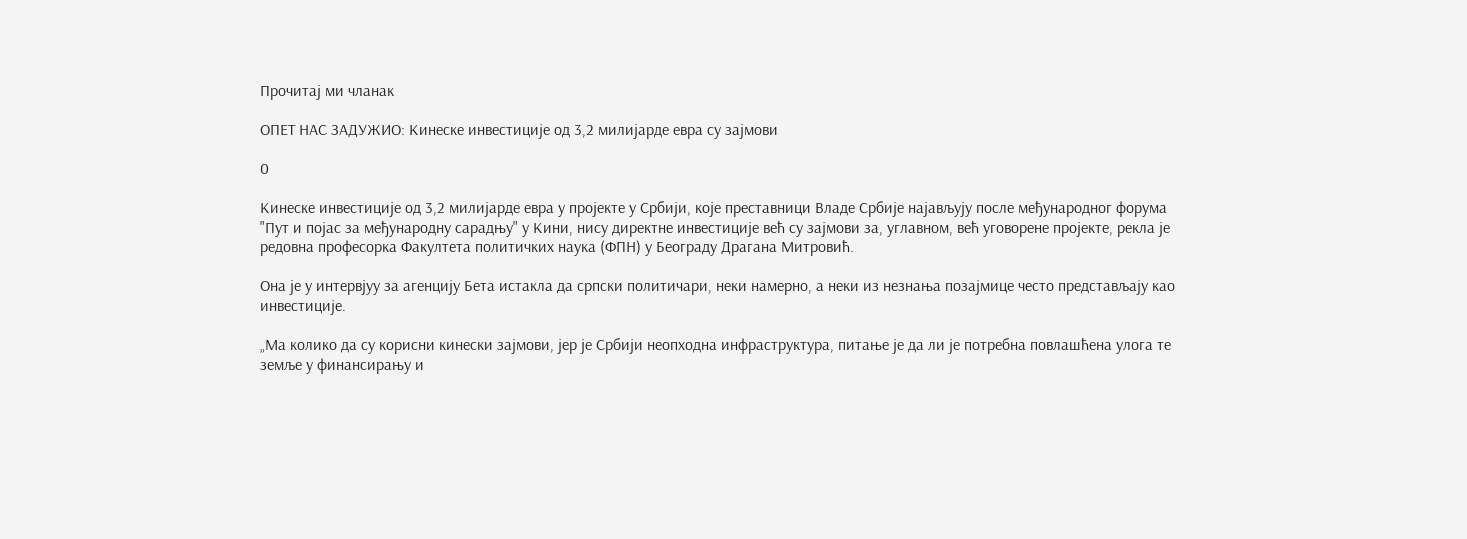Прочитај ми чланак

ОПЕТ НАС ЗАДУЖИО: Кинеске инвестиције од 3,2 милијарде евра су зајмови

0

Кинеске инвестиције од 3,2 милијарде евра у пројекте у Србији, које преставници Владе Србије најављују после међународног форума "Пут и појас за међународну сарадњу" у Кини, нису директне инвестиције већ су зајмови за, углавном, већ уговорене пројекте, рекла је редовна професорка Факултета политичких наука (ФПН) у Београду Драгана Митровић.

Она је у интервјуу за агенцију Бета истакла да српски политичари, неки намерно, а неки из незнања позајмице често представљају као инвестиције.

„Ма колико да су корисни кинески зајмови, јер је Србији неопходна инфраструктура, питање је да ли је потребна повлашћена улога те земље у финансирању и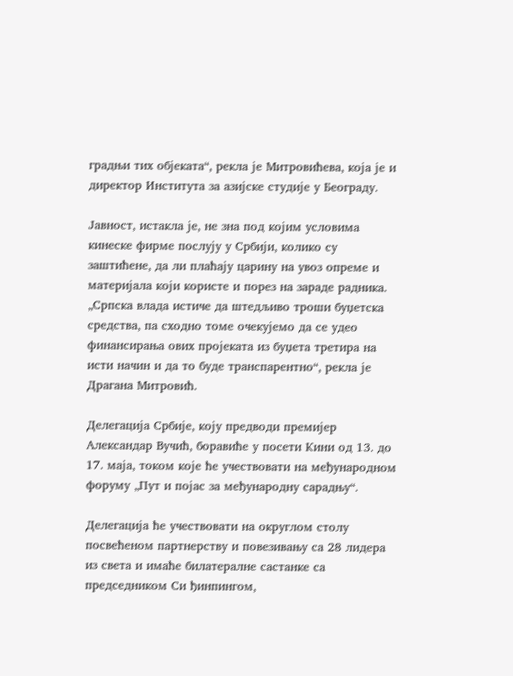градњи тих објеката“, рекла је Митровићева, која је и директор Института за азијске студије у Београду.

Јавност, истакла је, не зна под којим условима кинеске фирме послују у Србији, колико су заштићене, да ли плаћају царину на увоз опреме и материјала који користе и порез на зараде радника. „Српска влада истиче да штедљиво троши буџетска средства, па сходно томе очекујемо да се удео финансирања ових пројеката из буџета третира на исти начин и да то буде транспарентно“, рекла је Драгана Митровић.

Делегација Србије, коју предводи премијер Александар Вучић, боравиће у посети Кини од 13. до 17. маја, током које ће учествовати на међународном форуму „Пут и појас за међународну сарадњу“.

Делегација ће учествовати на округлом столу посвећеном партнерству и повезивању са 28 лидера из света и имаће билатералне састанке са председником Си ђинпингом,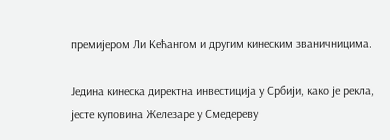премијером Ли Кећангом и другим кинеским званичницима.

Једина кинеска директна инвестиција у Србији, како је рекла, јесте куповина Железаре у Смедереву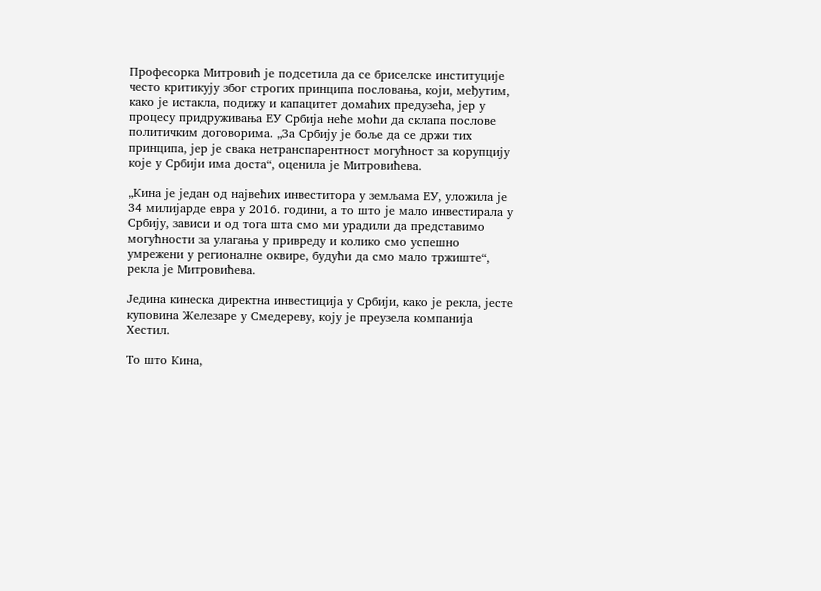Професорка Митровић је подсетила да се бриселске институције често критикују због строгих принципа пословања, који, међутим, како је истакла, подижу и капацитет домаћих предузећа, јер у процесу придруживања ЕУ Србија неће моћи да склапа послове политичким договорима. „За Србију је боље да се држи тих принципа, јер је свака нетранспарентност могућност за корупцију које у Србији има доста“, оценила је Митровићева.

„Кина је један од највећих инвеститора у земљама ЕУ, уложила је 34 милијарде евра у 2016. години, а то што је мало инвестирала у Србију, зависи и од тога шта смо ми урадили да представимо могућности за улагања у привреду и колико смо успешно умрежени у регионалне оквире, будући да смо мало тржиште“, рекла је Митровићева.

Једина кинеска директна инвестиција у Србији, како је рекла, јесте куповина Железаре у Смедереву, коју је преузела компанија Хестил.

То што Кина,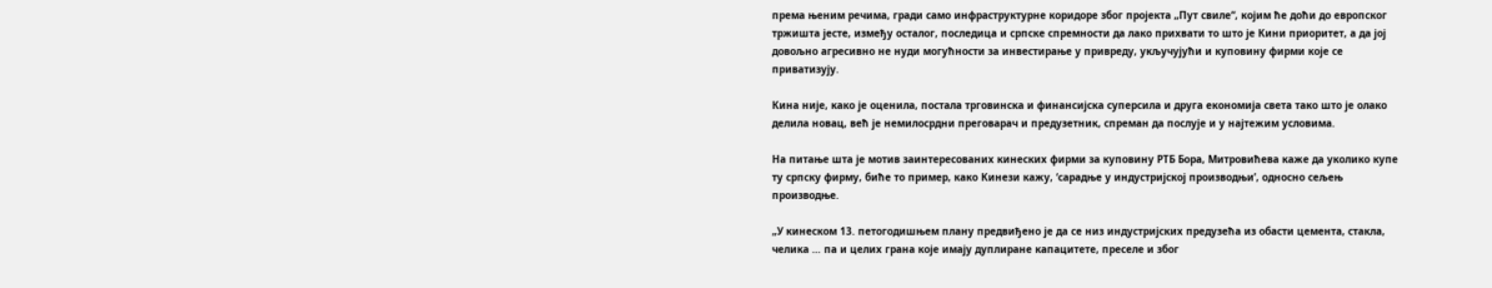према њеним речима, гради само инфраструктурне коридоре због пројекта „Пут свиле“, којим ће доћи до европског тржишта јесте, између осталог, последица и српске спремности да лако прихвати то што је Кини приоритет, а да јој довољно агресивно не нуди могућности за инвестирање у привреду, укључујући и куповину фирми које се приватизују.

Кина није, како је оценила, постала трговинска и финансијска суперсила и друга економија света тако што је олако делила новац, већ је немилосрдни преговарач и предузетник, спреман да послује и у најтежим условима.

На питање шта је мотив заинтересованих кинеских фирми за куповину РТБ Бора, Митровићева каже да уколико купе ту српску фирму, биће то пример, како Кинези кажу, ‘сарадње у индустријској производњи’, односно сељењ производње.

„У кинеском 13. петогодишњем плану предвиђено је да се низ индустријских предузећа из обасти цемента, стакла, челика … па и целих грана које имају дуплиране капацитете, преселе и због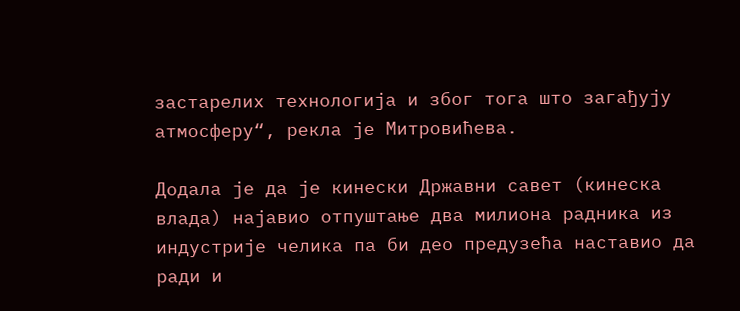застарелих технологија и због тога што загађују атмосферу“, рекла је Митровићева.

Додала је да је кинески Државни савет (кинеска влада) најавио отпуштање два милиона радника из индустрије челика па би део предузећа наставио да ради и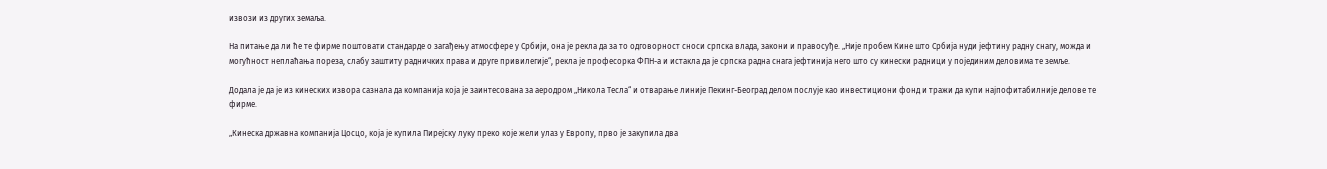извози из других земаља.

На питање да ли ће те фирме поштовати стандарде о загађењу атмосфере у Србији, она је рекла да за то одговорност сноси српска влада, закони и правосуђе. „Није пробем Кине што Србија нуди јефтину радну снагу, можда и могућност неплаћања пореза, слабу заштиту радничких права и друге привилегије“, рекла је професорка ФПН-а и истакла да је српска радна снага јефтинија него што су кинески радници у појединим деловима те земље.

Додала је да је из кинеских извора сазнала да компанија која је заинтесована за аеродром „Никола Тесла“ и отварање линије Пекинг-Београд делом послује као инвестициони фонд и тражи да купи најпофитабилније делове те фирме.

„Кинеска државна компанија Цосцо, која је купила Пирејску луку преко које жели улаз у Европу, прво је закупила два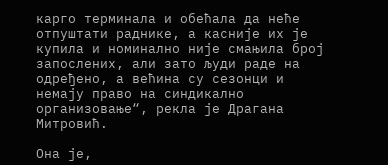карго терминала и обећала да неће отпуштати раднике, а касније их је купила и номинално није смањила број запослених, али зато људи раде на одређено, а већина су сезонци и немају право на синдикално организовање“, рекла је Драгана Митровић.

Она је,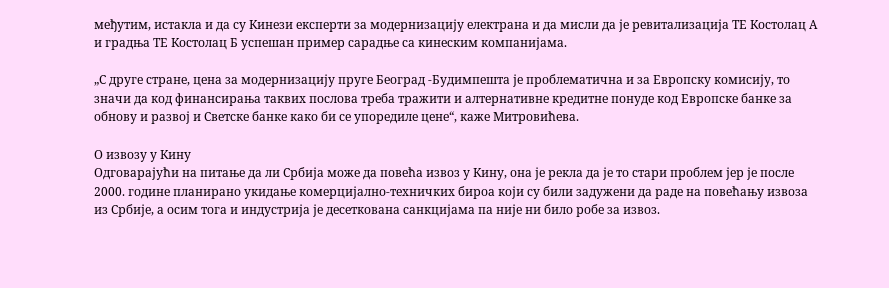међутим, истакла и да су Кинези експерти за модернизацију електрана и да мисли да је ревитализација ТЕ Костолац А и градња ТЕ Костолац Б успешан пример сарадње са кинеским компанијама.

„С друге стране, цена за модернизацију пруге Београд -Будимпешта је проблематична и за Европску комисију, то значи да код финансирања таквих послова треба тражити и алтернативне кредитне понуде код Европске банке за обнову и развој и Светске банке како би се упоредиле цене“, каже Митровићева.

О извозу у Кину
Одговарајући на питање да ли Србија може да повећа извоз у Кину, она је рекла да је то стари проблем јер је после 2000. године планирано укидање комерцијално-техничких бироа који су били задужени да раде на повећању извоза из Србије, а осим тога и индустрија је десеткована санкцијама па није ни било робе за извоз.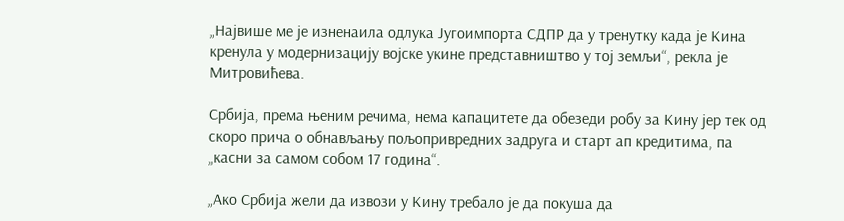„Највише ме је изненаила одлука Југоимпорта СДПР да у тренутку када је Кина кренула у модернизацију војске укине представништво у тој земљи“, рекла је Митровићева.

Србија, према њеним речима, нема капацитете да обезеди робу за Кину јер тек од скоро прича о обнављању пољопривредних задруга и старт ап кредитима, па „касни за самом собом 17 година“.

„Ако Србија жели да извози у Кину требало је да покуша да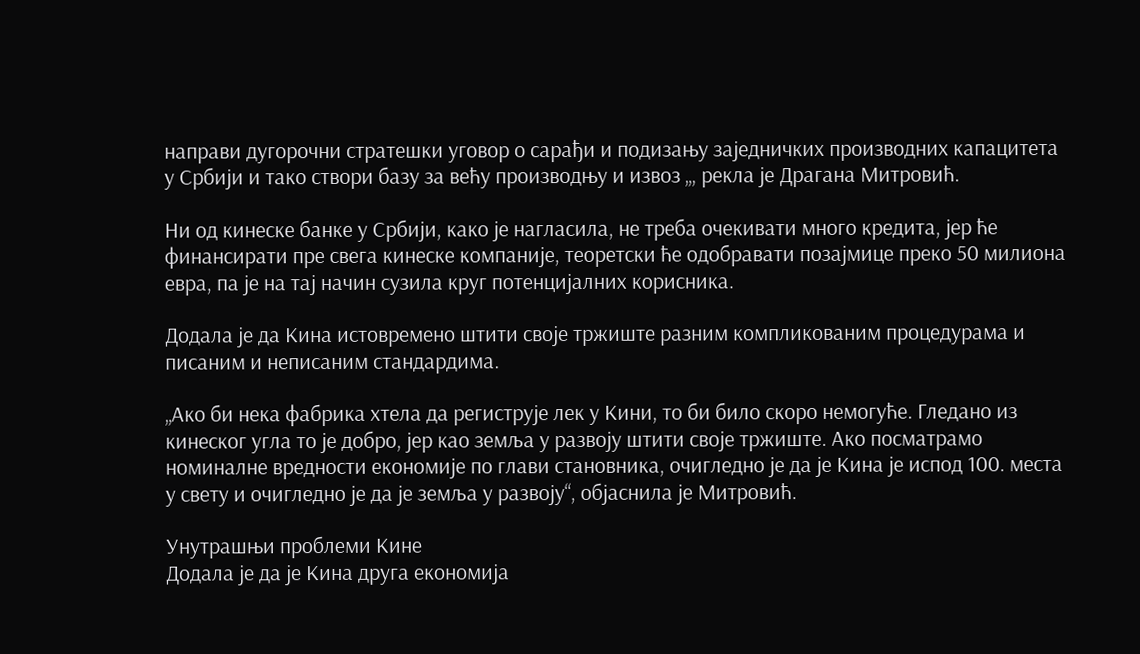направи дугорочни стратешки уговор о сарађи и подизању заједничких производних капацитета у Србији и тако створи базу за већу производњу и извоз „, рекла је Драгана Митровић.

Ни од кинеске банке у Србији, како је нагласила, не треба очекивати много кредита, јер ће финансирати пре свега кинеске компаније, теоретски ће одобравати позајмице преко 50 милиона евра, па је на тај начин сузила круг потенцијалних корисника.

Додала је да Кина истовремено штити своје тржиште разним компликованим процедурама и писаним и неписаним стандардима.

„Ако би нека фабрика хтела да региструје лек у Кини, то би било скоро немогуће. Гледано из кинеског угла то је добро, јер као земља у развоју штити своје тржиште. Ако посматрамо номиналне вредности економије по глави становника, очигледно је да је Кина је испод 100. места у свету и очигледно је да је земља у развоју“, објаснила је Митровић.

Унутрашњи проблеми Кине
Додала је да је Кина друга економија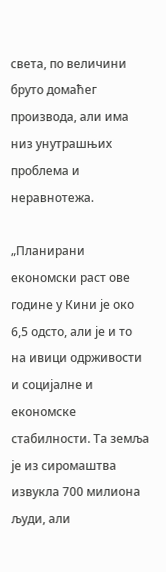света, по величини бруто домаћег производа, али има низ унутрашњих проблема и неравнотежа.

„Планирани економски раст ове године у Кини је око 6,5 одсто, али је и то на ивици одрживости и социјалне и економске стабилности. Та земља је из сиромаштва извукла 700 милиона људи, али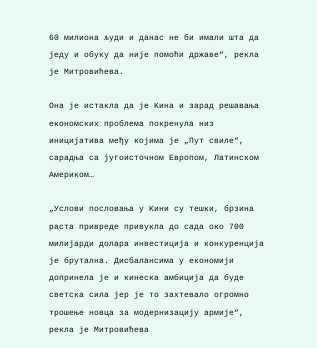60 милиона људи и данас не би имали шта да једу и обуку да није помоћи државе“, рекла је Митровићева.

Она је истакла да је Кина и зарад решавања економских проблема покренула низ иницијатива међу којима је „Пут свиле“, сарадња са југоисточном Европом, Латинском Америком…

„Услови пословања у Кини су тешки, брзина раста привреде привукла до сада око 700 милијарди долара инвестиција и конкуренција је брутална. Дисбалансима у економији допринела је и кинеска амбиција да буде светска сила јер је то захтевало огромно трошење новца за модернизацију армије“, рекла је Митровићева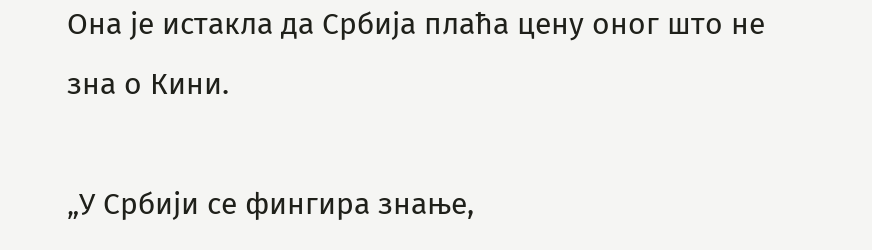Она је истакла да Србија плаћа цену оног што не зна о Кини.

„У Србији се фингира знање,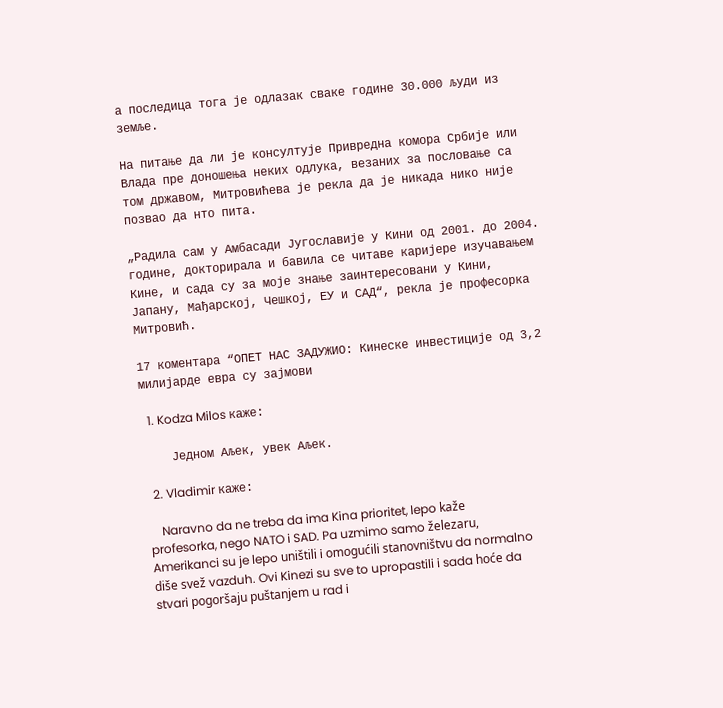а последица тога је одлазак сваке године 30.000 људи из земље.

На питање да ли је консултује Привредна комора Србије или Влада пре доношења неких одлука, везаних за пословање са том државом, Митровићева је рекла да је никада нико није позвао да нто пита.

„Радила сам у Амбасади Југославије у Кини од 2001. до 2004. године, докторирала и бавила се читаве каријере изучавањем Кине, и сада су за моје знање заинтересовани у Кини, Јапану, Мађарској, Чешкој, ЕУ и САД“, рекла је професорка Митровић.

17 коментара “ОПЕТ НАС ЗАДУЖИО: Кинеске инвестиције од 3,2 милијарде евра су зајмови

  1. Kodza Milos каже:

    Једном Аљек, увек Аљек.

  2. Vladimir каже:

    Naravno da ne treba da ima Kina prioritet, lepo kaže profesorka, nego NATO i SAD. Pa uzmimo samo železaru, Amerikanci su je lepo uništili i omogućili stanovništvu da normalno diše svež vazduh. Ovi Kinezi su sve to upropastili i sada hoće da stvari pogoršaju puštanjem u rad i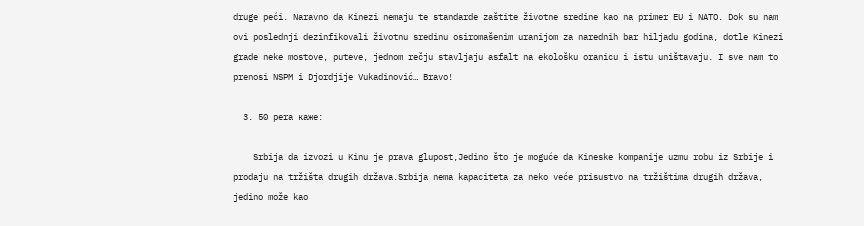druge peći. Naravno da Kinezi nemaju te standarde zaštite životne sredine kao na primer EU i NATO. Dok su nam ovi poslednji dezinfikovali životnu sredinu osiromašenim uranijom za narednih bar hiljadu godina, dotle Kinezi grade neke mostove, puteve, jednom rečju stavljaju asfalt na ekološku oranicu i istu uništavaju. I sve nam to prenosi NSPM i Djordjije Vukadinović… Bravo!

  3. 50 pera каже:

    Srbija da izvozi u Kinu je prava glupost,Jedino što je moguće da Kineske kompanije uzmu robu iz Srbije i prodaju na tržišta drugih država.Srbija nema kapaciteta za neko veće prisustvo na tržištima drugih država, jedino može kao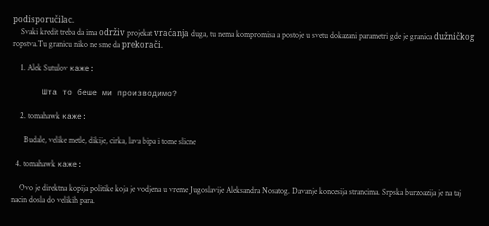podisporučilac.
    Svaki kredit treba da ima održiv projekat vraćanja duga, tu nema kompromisa a postoje u svetu dokazani parametri gde je granica dužničkog ropstva.Tu granicu niko ne sme da prekorači.

    1. Alek Sutulov каже:

      Шта то беше ми производимо?

    2. tomahawk каже:

      Budale, velike metle, dikije, cirka, lava bipa i tome slicne

  4. tomahawk каже:

    Ovo je direktna kopija politike koja je vodjena u vreme Jugoslavije Aleksandra Nosatog. Davanje koncesija strancima. Srpska burzoazija je na taj nacin dosla do velikih para.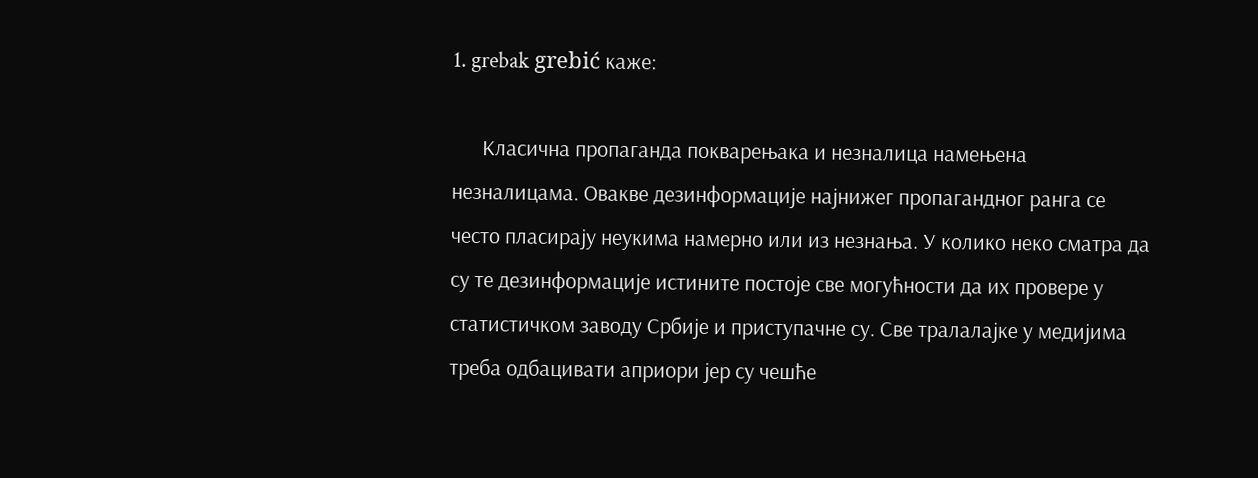1. grebak grebić каже:

      Класична пропаганда покварењака и незналица намењена незналицама. Овакве дезинформације најнижег пропагандног ранга се често пласирају неукима намерно или из незнања. У колико неко сматра да су те дезинформације истините постоје све могућности да их провере у статистичком заводу Србије и приступачне су. Све тралалајке у медијима треба одбацивати априори јер су чешће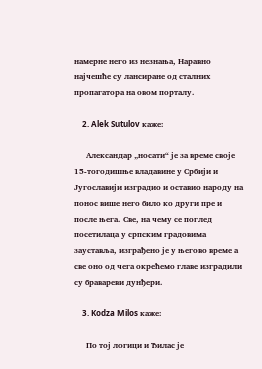намерне него из незнања, Наравно најчешће су лансиране од сталних пропагатора на овом порталу.

    2. Alek Sutulov каже:

      Александар „носати“ је за време своје 15-тогодишње владавине у Србији и Југославији изградио и оставио народу на понос више него било ко други пре и после њега. Све, на чему се поглед посетилаца у српским градовима зауставља, изграђено је у његово време а све оно од чега окрећемо главе изградили су бравареви дунђери.

    3. Kodza Milos каже:

      По тој логици и Ђилас је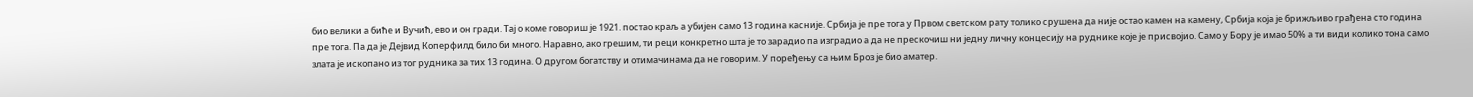био велики а биће и Вучић, ево и он гради. Тај о коме говориш је 1921. постао краљ а убијен само 13 година касније. Србија је пре тога у Првом светском рату толико срушена да није остао камен на камену, Србија која је брижљиво грађена сто година пре тога. Па да је Дејвид Коперфилд било би много. Наравно, ако грешим, ти реци конкретно шта је то зарадио па изградио а да не прескочиш ни једну личну концесију на руднике које је присвојио. Само у Бору је имао 50% а ти види колико тона само злата је ископано из тог рудника за тих 13 година. О другом богатству и отимачинама да не говорим. У поређењу са њим Броз је био аматер.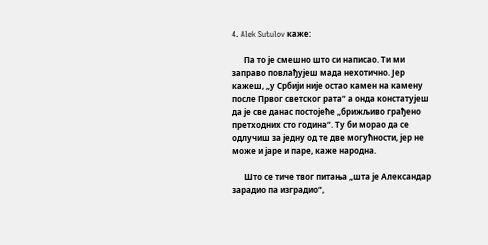4. Alek Sutulov каже:

      Па то је смешно што си написао. Ти ми заправо повлађујеш мада нехотично. Јер кажеш, „у Србији није остао камен на камену после Првог светског рата“ а онда констатујеш да је све данас постојеће „брижљиво грађено претходних сто година“. Ту би морао да се одлучиш за једну од те две могућности, јер не може и јаре и паре, каже народна.

      Што се тиче твог питања „шта је Александар зарадио па изградио“,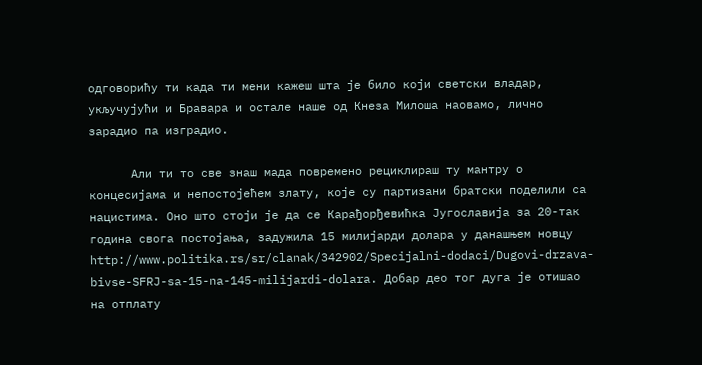одговорићу ти када ти мени кажеш шта је било који светски владар, укључујући и Бравара и остале наше од Кнеза Милоша наовамо, лично зарадио па изградио.

      Али ти то све знаш мада повремено рециклираш ту мантру о концесијама и непостојећем злату, које су партизани братски поделили са нацистима. Оно што стоји је да се Карађорђевићка Југославија за 20-так година свога постојања, задужила 15 милијарди долара у данашњем новцу http://www.politika.rs/sr/clanak/342902/Specijalni-dodaci/Dugovi-drzava-bivse-SFRJ-sa-15-na-145-milijardi-dolara. Добар део тог дуга је отишао на отплату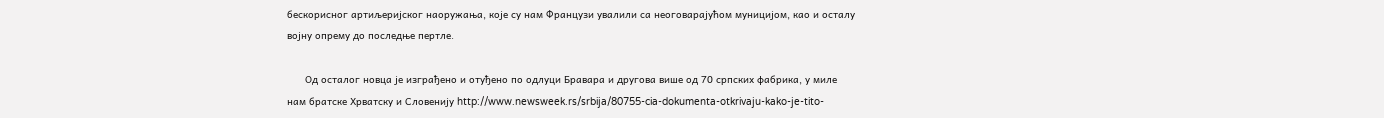бескорисног артиљеријског наоружања, које су нам Французи увалили са неоговарајућом муницијом, као и осталу војну опрему до последње пертле.

      Од осталог новца је изграђено и отуђено по одлуци Бравара и другова више од 70 српских фабрика, у миле нам братске Хрватску и Словенију http://www.newsweek.rs/srbija/80755-cia-dokumenta-otkrivaju-kako-je-tito-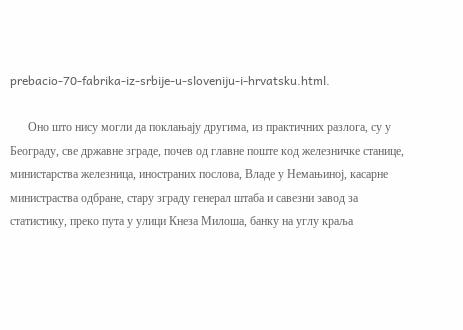prebacio-70-fabrika-iz-srbije-u-sloveniju-i-hrvatsku.html.

      Оно што нису могли да поклањају другима, из практичних разлога, су у Београду, све државне зграде, почев од главне поште код железничке станице, министарства железница, иностраних послова, Владе у Немањиној, касарне министраства одбране, стару зграду генерал штаба и савезни завод за статистику, преко пута у улици Кнеза Милоша, банку на углу краља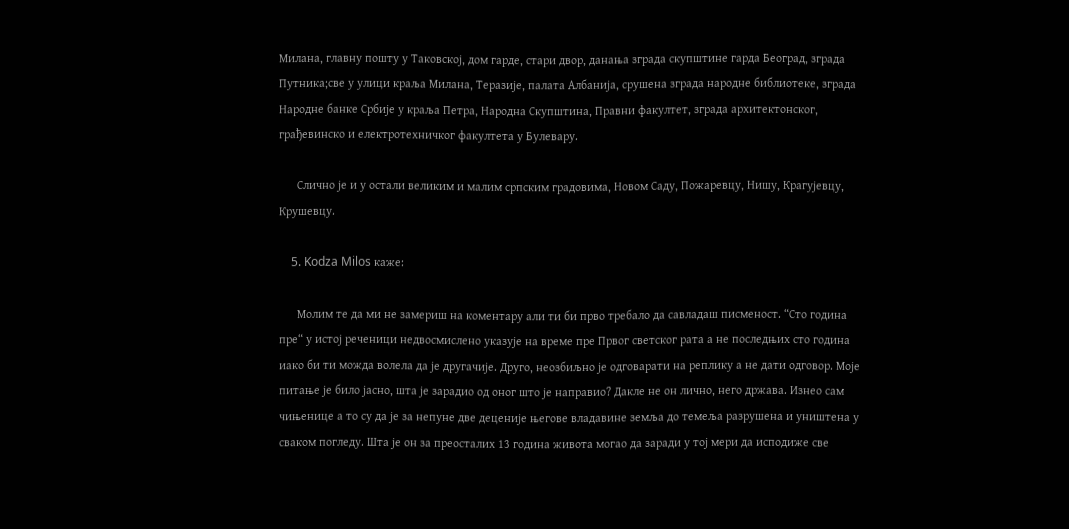Милана, главну пошту у Таковској, дом гарде, стари двор, данања зграда скупштине гарда Београд, зграда Путника;све у улици краља Милана, Теразије, палата Албанија, срушена зграда народне библиотеке, зграда Народне банке Србије у краља Петра, Народна Скупштина, Правни факултет, зграда архитектонског, грађевинско и електротехничког факултета у Булевару.

      Слично је и у остали великим и малим српским градовима, Новом Саду, Пожаревцу, Нишу, Крагујевцу, Крушевцу.

    5. Kodza Milos каже:

      Молим те да ми не замериш на коментару али ти би прво требало да савладаш писменост. “Сто година пре“ у истој реченици недвосмислено указује на време пре Првог светског рата а не последњих сто година иако би ти можда волела да је другачије. Друго, неозбиљно је одговарати на реплику а не дати одговор. Моје питање је било јасно, шта је зарадио од оног што је направио? Дакле не он лично, него држава. Изнео сам чињенице а то су да је за непуне две деценије његове владавине земља до темеља разрушена и уништена у сваком погледу. Шта је он за преосталих 13 година живота могао да заради у тој мери да исподиже све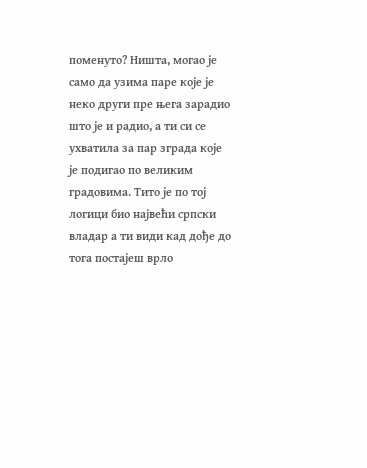поменуто? Ништа, могао је само да узима паре које је неко други пре њега зарадио што је и радио, а ти си се ухватила за пар зграда које је подигао по великим градовима. Тито је по тој логици био највећи српски владар а ти види кад дође до тога постајеш врло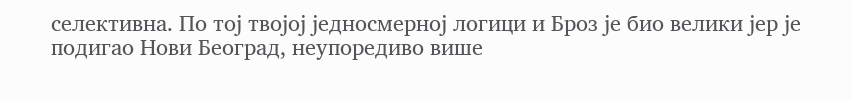селективна. По тој твојој једносмерној логици и Броз је био велики јер је подигао Нови Београд, неупоредиво више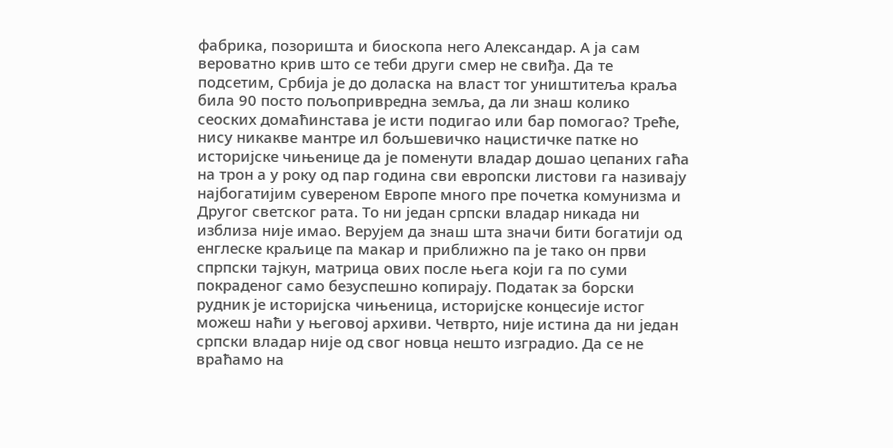фабрика, позоришта и биоскопа него Александар. А ја сам вероватно крив што се теби други смер не свиђа. Да те подсетим, Србија је до доласка на власт тог уништитеља краља била 90 посто пољопривредна земља, да ли знаш колико сеоских домаћинстава је исти подигао или бар помогао? Треће, нису никакве мантре ил бољшевичко нацистичке патке но историјске чињенице да је поменути владар дошао цепаних гаћа на трон а у року од пар година сви европски листови га називају најбогатијим сувереном Европе много пре почетка комунизма и Другог светског рата. То ни један српски владар никада ни изблиза није имао. Верујем да знаш шта значи бити богатији од енглеске краљице па макар и приближно па је тако он први спрпски тајкун, матрица ових после њега који га по суми покраденог само безуспешно копирају. Податак за борски рудник је историјска чињеница, историјске концесије истог можеш наћи у његовој архиви. Четврто, није истина да ни један српски владар није од свог новца нешто изградио. Да се не враћамо на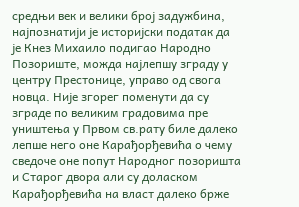средњи век и велики број задужбина, најпознатији је историјски податак да је Кнез Михаило подигао Народно Позориште, можда најлепшу зграду у центру Престонице, управо од свога новца. Није згорег поменути да су зграде по великим градовима пре уништења у Првом св.рату биле далеко лепше него оне Карађорђевића о чему сведоче оне попут Народног позоришта и Старог двора али су доласком Карађорђевића на власт далеко брже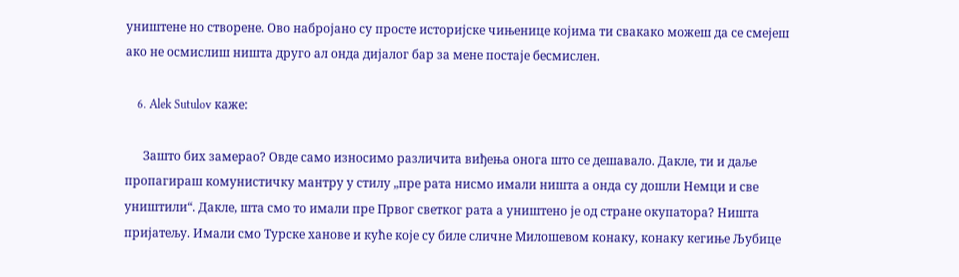уништене но створене. Ово набројано су просте историјске чињенице којима ти свакако можеш да се смејеш ако не осмислиш ништа друго ал онда дијалог бар за мене постаје бесмислен.

    6. Alek Sutulov каже:

      Зашто бих замерао? Овде само износимо различита виђења онога што се дешавало. Дакле, ти и даље пропагираш комунистичку мантру у стилу „пре рата нисмо имали ништа а онда су дошли Немци и све уништили“. Дакле, шта смо то имали пре Првог светког рата а уништено је од стране окупатора? Ништа пријатељу. Имали смо Турске ханове и куће које су биле сличне Милошевом конаку, конаку кегиње Љубице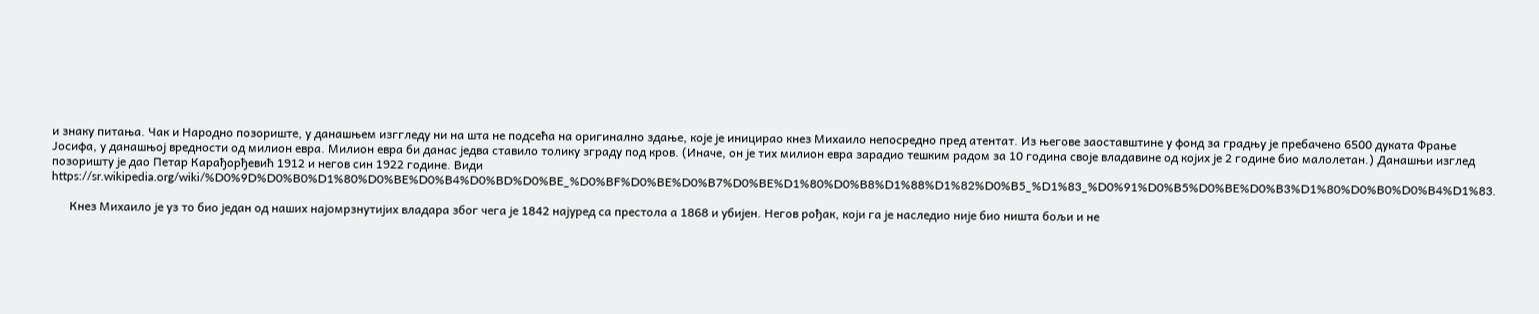и знаку питања. Чак и Народно позориште, у данашњем изггледу ни на шта не подсећа на оригинално здање, које је иницирао кнез Михаило непосредно пред атентат. Из његове заоставштине у фонд за градњу је пребачено 6500 дуката Фрање Јосифа, у данашњој вредности од милион евра. Милион евра би данас једва ставило толику зграду под кров. (Иначе, он је тих милион евра зарадио тешким радом за 10 година своје владавине од којих је 2 године био малолетан.) Данашњи изглед позоришту је дао Петар Карађорђевић 1912 и негов син 1922 године. Види https://sr.wikipedia.org/wiki/%D0%9D%D0%B0%D1%80%D0%BE%D0%B4%D0%BD%D0%BE_%D0%BF%D0%BE%D0%B7%D0%BE%D1%80%D0%B8%D1%88%D1%82%D0%B5_%D1%83_%D0%91%D0%B5%D0%BE%D0%B3%D1%80%D0%B0%D0%B4%D1%83.

      Кнез Михаило је уз то био један од наших најомрзнутијих владара због чега је 1842 најуред са престола а 1868 и убијен. Негов рођак, који га је наследио није био ништа бољи и не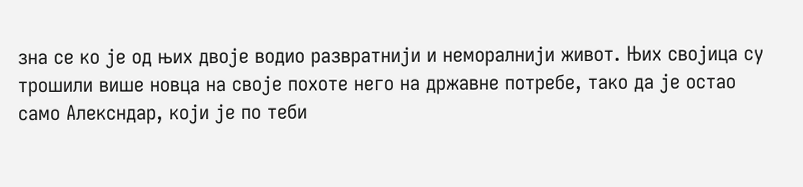зна се ко је од њих двоје водио развратнији и неморалнији живот. Њих својица су трошили више новца на своје похоте него на државне потребе, тако да је остао само Алексндар, који је по теби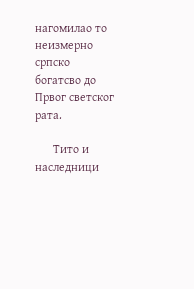нагомилао то неизмерно српско богатсво до Првог светског рата.

      Тито и наследници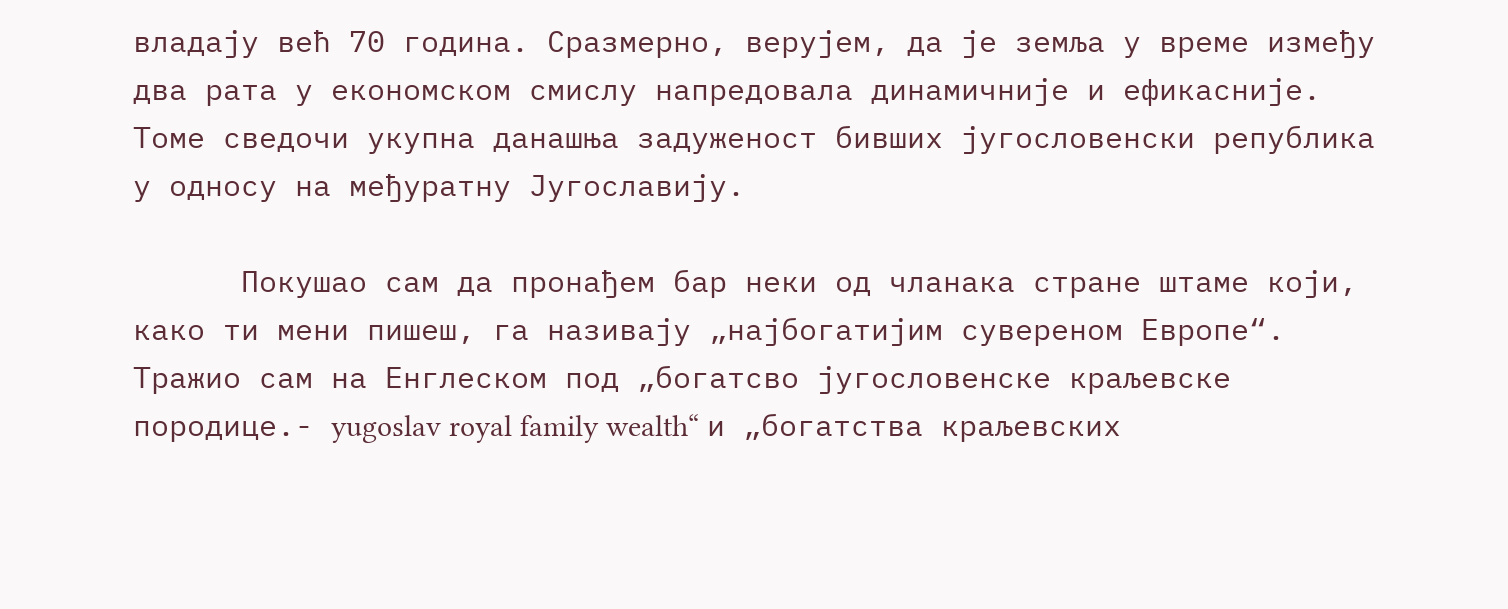владају већ 70 година. Сразмерно, верујем, да је земља у време између два рата у економском смислу напредовала динамичније и ефикасније. Томе сведочи укупна данашња задуженост бивших југословенски република у односу на међуратну Југославију.

      Покушао сам да пронађем бар неки од чланака стране штаме који, како ти мени пишеш, га називају „најбогатијим сувереном Европе“. Тражио сам на Енглеском под „богатсво југословенске краљевске породице.- yugoslav royal family wealth“ и „богатства краљевских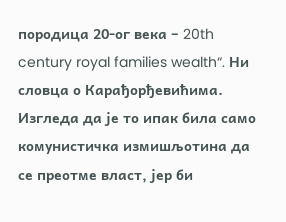породица 20-ог века – 20th century royal families wealth“. Ни словца о Карађорђевићима. Изгледа да је то ипак била само комунистичка измишљотина да се преотме власт, јер би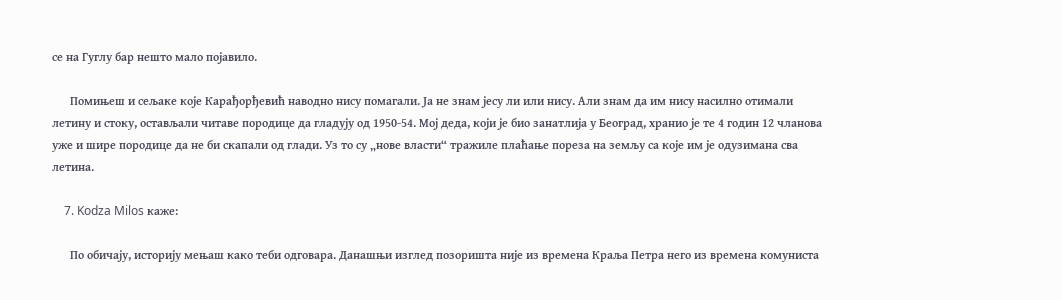се на Гуглу бар нешто мало појавило.

      Помињеш и сељаке које Карађорђевић наводно нису помагали. Ја не знам јесу ли или нису. Али знам да им нису насилно отимали летину и стоку, остављали читаве породице да гладују од 1950-54. Мој деда, који је био занатлија у Београд, хранио је те 4 годин 12 чланова уже и шире породице да не би скапали од глади. Уз то су „нове власти“ тражиле плаћање пореза на земљу са које им је одузимана сва летина.

    7. Kodza Milos каже:

      По обичају, историју мењаш како теби одговара. Данашњи изглед позоришта није из времена Краља Петра него из времена комуниста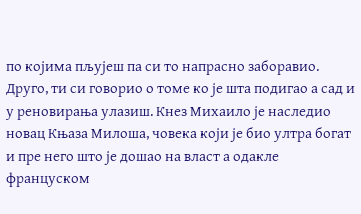по којима пљујеш па си то напрасно заборавио. Друго, ти си говорио о томе ко је шта подигао а сад и у реновирања улазиш. Кнез Михаило је наследио новац Књаза Милоша, човека који је био ултра богат и пре него што је дошао на власт а одакле француском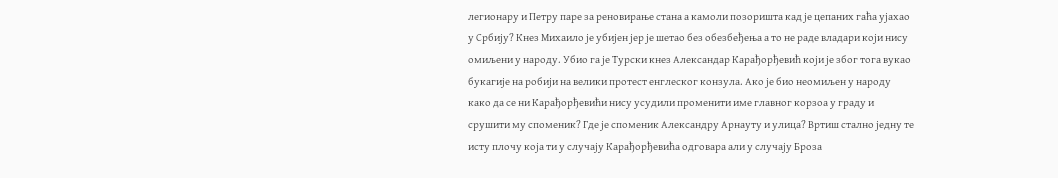легионару и Петру паре за реновирање стана а камоли позоришта кад је цепаних гаћа ујахао у Србију? Кнез Михаило је убијен јер је шетао без обезбеђења а то не раде владари који нису омиљени у народу. Убио га је Турски кнез Александар Карађорђевић који је због тога вукао букагије на робији на велики протест енглеског конзула. Ако је био неомиљен у народу како да се ни Карађорђевићи нису усудили променити име главног корзоа у граду и срушити му споменик? Где је споменик Александру Арнауту и улица? Вртиш стално једну те исту плочу која ти у случају Карађорђевића одговара али у случају Броза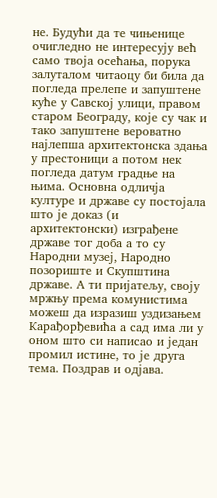не. Будући да те чињенице очигледно не интересују већ само твоја осећања, порука залуталом читаоцу би била да погледа прелепе и запуштене куће у Савској улици, правом старом Београду, које су чак и тако запуштене вероватно најлепша архитектонска здања у престоници а потом нек погледа датум градње на њима. Основна одличја културе и државе су постојала што је доказ (и архитектонски) изграђене државе тог доба а то су Народни музеј, Народно позориште и Скупштина државе. А ти пријатељу, своју мржњу према комунистима можеш да изразиш уздизањем Карађорђевића а сад има ли у оном што си написао и један промил истине, то је друга тема. Поздрав и одјава.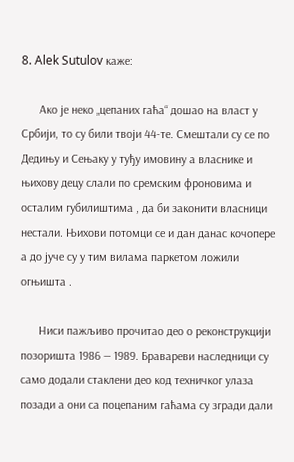8. Alek Sutulov каже:

      Ако је неко „цепаних гаћа“ дошао на власт у Србији, то су били твоји 44-те. Смештали су се по Дедињу и Сењаку у туђу имовину а власнике и њихову децу слали по сремским фроновима и осталим губилиштима , да би законити власници нестали. Њихови потомци се и дан данас кочопере а до јуче су у тим вилама паркетом ложили огњишта .

      Ниси пажљиво прочитао део о реконструкцији позоришта 1986 — 1989. Бравареви наследници су само додали стаклени део код техничког улаза позади а они са поцепаним гаћама су згради дали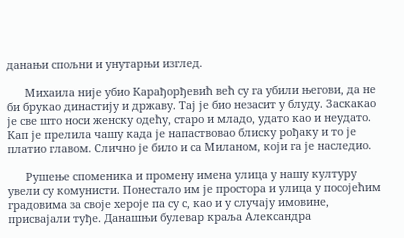данањи спољни и унутарњи изглед.

      Михаила није убио Карађорђевић већ су га убили његови, да не би брукао династију и државу. Тај је био незасит у блуду. Заскакао је све што носи женску одећу, старо и младо, удато као и неудато. Кап је прелила чашу када је напаствовао блиску рођаку и то је платио главом. Слично је било и са Миланом, који га је наследио.

      Рушење споменика и промену имена улица у нашу културу увели су комунисти. Понестало им је простора и улица у посојећим градовима за своје хероје па су с, као и у случају имовине, присвајали туђе. Данашњи булевар краља Александра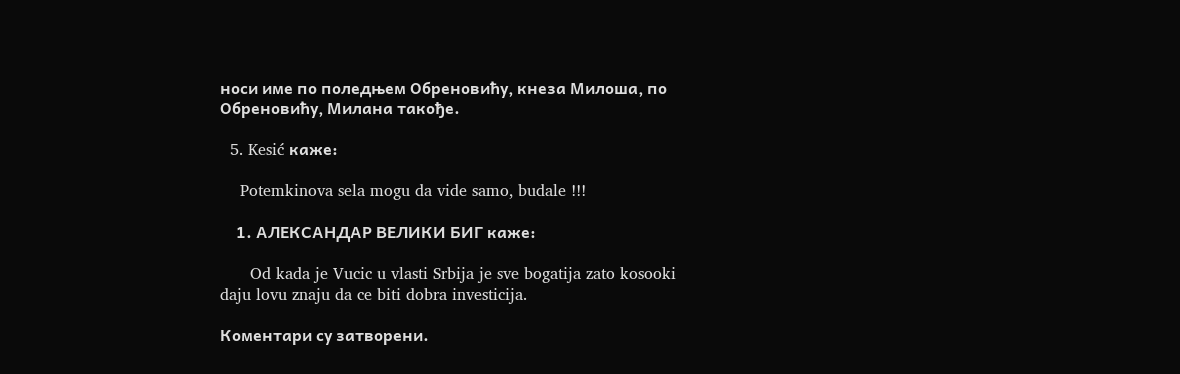носи име по поледњем Обреновићу, кнеза Милоша, по Обреновићу, Милана такође.

  5. Kesić каже:

    Potemkinova sela mogu da vide samo, budale !!!

    1. АЛЕКСАНДАР ВЕЛИКИ БИГ каже:

      Od kada je Vucic u vlasti Srbija je sve bogatija zato kosooki daju lovu znaju da ce biti dobra investicija.

Коментари су затворени.